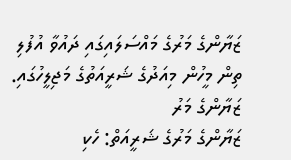ޒަޔާންގެ މަރުގެ މައްސަލައިގައި ދައުވާ އުފުލި ތިން މީހުން މިއަދުގެ ޝަރީއަތުގެ މަޖިލީހުގައި.
ޒަޔާންގެ މަރު
ޒަޔާންގެ މަރުގެ ޝަރީއަތް: ހެކި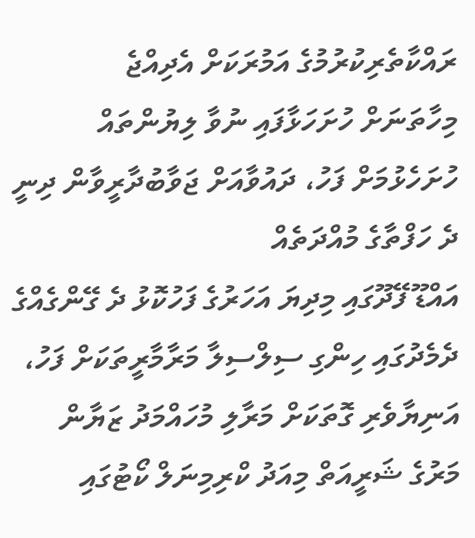ރައްކާތެރިކުރުމުގެ އަމުރަކަށް އެދިއްޖެ
މިހާތަނަށް ހުށަހަޅާފައި ނުވާ ލިޔުންތައް ހުށަހެޅުމަށް ފަހު، ދައުވާއަށް ޖަވާބުދާރީވާން ދިނީ ދެ ހަފްތާގެ މުއްދަތެއް
އައްޑޫ ފޭދޫގައި މިދިޔަ އަހަރުގެ ފަހުކޮޅު ދެ ގޭންގެއްގެ ދެމެދުގައި ހިންގި ސިލްސިލާ މަރާމާރީތަކަށް ފަހު، އަނިޔާވެރި ގޮތަކަށް މަރާލި މުހައްމަދު ޒަޔާން މަރުގެ ޝަރީއަތް މިއަދު ކްރިމިނަލް ކޯޓުގައި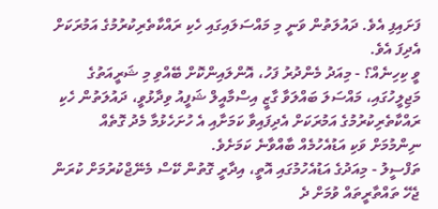ފަށައިފި އެވެ. ދައުލަތުން ވަނީ މި މައްސަލައިގައި ހެކި ރައްކާތެރިކުރުމުގެ އަމުރަކަށް އެދިފަ އެވެ.
ވީ ކިހިނެއް؟ - މިއަދު މެންދުރު ފަހު، އޮންލައިންކޮށް ބޭއްވި މި ޝަރީއަތުގެ މަޖިލީހުގައި، މައްސަލަ ބައްލަވާ ގާޒީ އިސްމާއީލް ޝަފީއު ވިދާޅުވީ، ދައުލަތުން ހެކި ރައްކާތެރިކުރުމުގެ އަމުރަކަށް އެދިފައިވާ ކަމަށާއި އެ ހުށަހެޅުމާ މެދު ގޮތެއް ނިންމުމަށް ވަކި އަޑުއެހުމެއް ބާއްވާނެ ކަމަށެވެ.
ތަފްސީލު - މިއަދުގެ އަޑުއެހުމުގައި އޮތީ، އިދާރީ ގޮތުން ކޭސް މެނޭޖްކުރުމަށް ކުރަން ޖެހޭ ތައްތާރީތައް ވުމަށް ދެ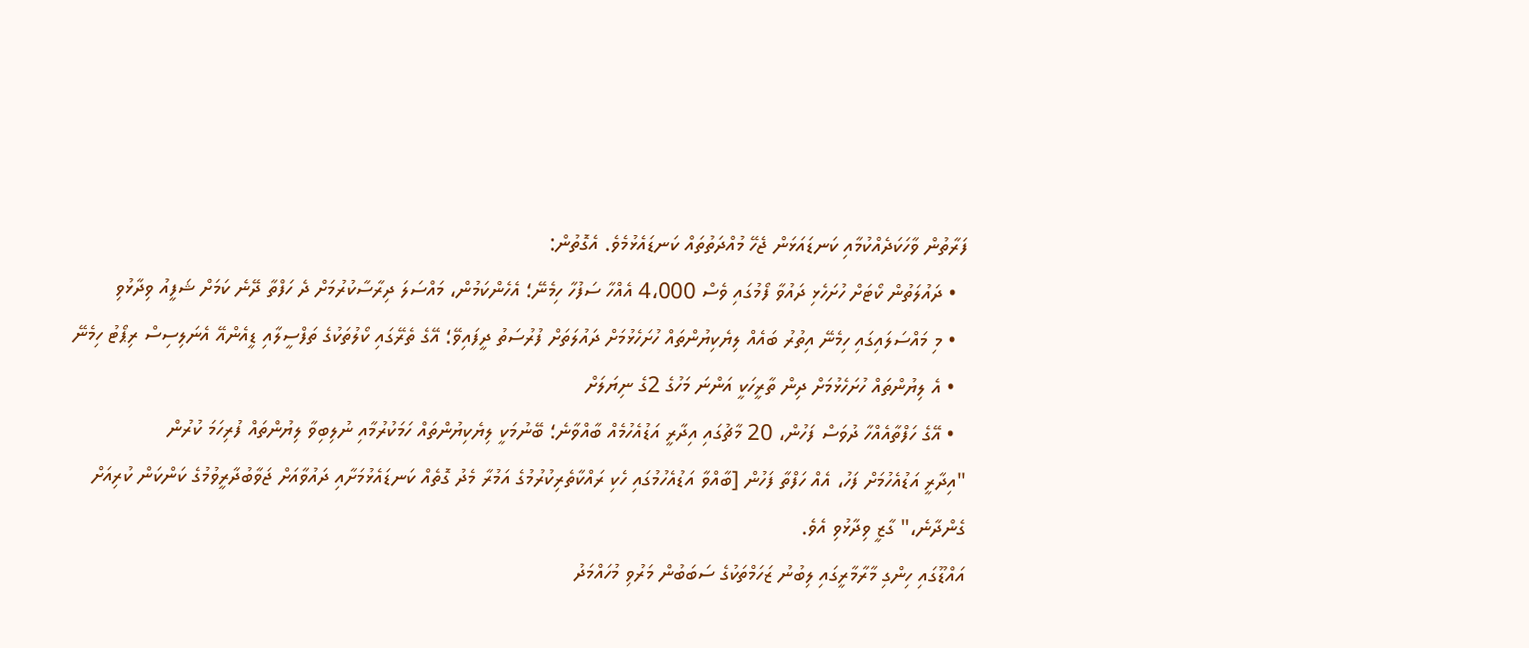ފަރާތުން ވާހަކަދެއްކުމާއި ކަނޑައަޅަން ޖެހޭ މުއްދަތުތައް ކަނޑައެޅުމެވެ. އެގޮތުން:
  • ދައުލަތުން ކޯޓަށް ހުށަހެޅި ދައުވާ ފޯމުގައި ވެސް 4،000 އެއްހާ ސަފުހާ ހިމެނޭ؛ އެހެންކަމުން، މައްސަލަ ދިރާސާކުރުމަށް ދެ ހަފްތާ ދޭނެ ކަމަށް ޝަފީއު ވިދާޅުވި
  • މި މައްސަލައިގައި ހިމެނޭ އިތުރު ބައެއް ލިޔެކިޔުންތައް ހުށަހެޅުމަށް ދައުލަތަށް ފުރުސަތު ދީފައިވޭ؛ އޭގެ ތެރޭގައި ކޯލުތަކުގެ ތަފްސީލާއި ޑީއެންއޭ އެނަލިސިސް ރިޕޯޓު ހިމެނޭ
  • އެ ލިޔުންތައް ހުށަހެޅުމަށް ދިން ތާރީހަކީ އަންނަ މަހުގެ 2ގެ ނިޔަލަށް
  • އޭގެ ހަފްތާއެއްހާ ދުވަސް ފަހުން، 20 މާޗުގައި އިދާރީ އަޑުއެހުމެއް ބާއްވާނެ؛ ބޭނުމަކީ ލިޔެކިޔުންތައް ހަމަކުރުމާއި ނުލިބިވާ ލިޔުންތައް ފުރިހަމަ ކުރުން
"އިދާރީ އަޑުއެހުމަށް ފަހު، އެއް ހަފްތާ ފަހުން [ބާއްވާ އަޑުއެހުމުގައި ހެކި ރައްކާތެރިކުރުމުގެ އަމުރާ މެދު ގޮތެއް ކަނޑައެޅުމަށާއި ދައުވާއަށް ޖަވާބުދާރީވުމުގެ ކަންކަން ކުރިއަށް ގެންދާނެ،" ގާޒީ ވިދާޅުވި އެވެ.
އައްޑޫގައި ހިންގި މާރާމާރީގައި ލިބުނު ޒަހަމްތަކުގެ ސަބަބުން މަރުވި މުހައްމަދު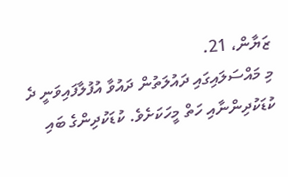ޒަޔާން، 21.
މި މައްސަލައިގައި ދައުލަތުން ދައުވާ އުފުލާފައިވަނީ ދެ ކުޑަކުދިންނާއި ހަތް މީހަކަށެވެ. ކުޑަކުދިންގެ ބައި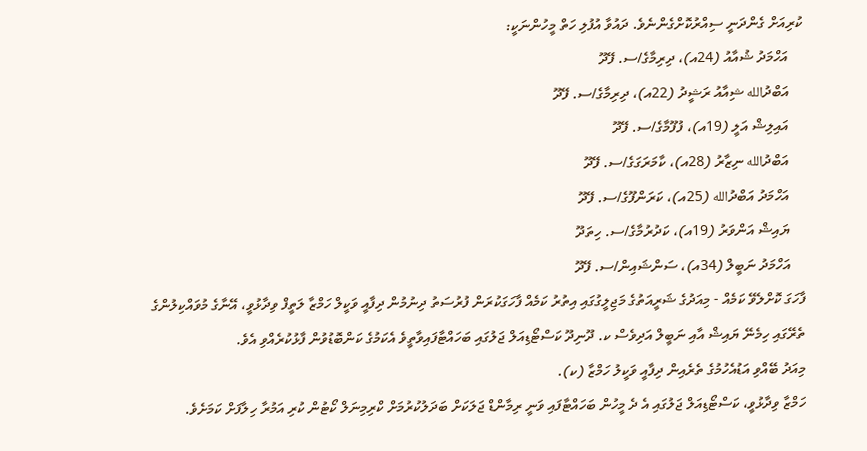ކުރިއަށް ގެންދަނީ ސިއްރުކޮށްގެންނެވެ. ދައުވާ އުފުލި ހަތް މީހުންނަކީ:
    އަހްމަދު ޝުއާއު (24އ)، ދިރިމާގެ/ސ. ފޭދޫ
    އަބްދުالله ޝިއާއު ރަޝީދު (22އ)، ދިރިމާގެ/ސ. ފޭދޫ
    އައިލިޝް އަލީ (19އ)، ފުފޫމާގެ/ސ. ފޭދޫ
    އަބްދުالله ނިޒާރު (28އ)، ކާމަރަގަގެ/ސ. ފޭދޫ
    އަހްމަދު އަބްދުالله (25އ)، ކަރަންފޫގެ/ސ. ފޭދޫ
    ޔައިޝް އަންވަރު (19އ)، ކަދުރުމާގެ/ސ. ހިތަދޫ
    އަހްމަދު ނަބީލް (34އ)، ސަންޝައިން/ސ. ފޭދޫ
ފާހަގަ ކޮށްލެވޭ ކަމެއް - މިއަދުގެ ޝަރީއަތުގެ މަޖިލީގުގައި އިތުރު ކަމެއް ފާހަގަކުރަން ފުރުސަތު ދިނުމުން ދިފާއީ ވަކީލް ހަމްޒާ ލަތީފް ވިދާޅުވީ، އޭނާގެ މުވައްކިލުންގެ ތެރޭގައި ހިމެނޭ ޔައިޝް އާއި ނަބީލް އަދިވެސް ކ. ދޫނިދޫ ކަސްޓޯޑިއަލް ޖަލުގައި ބަހައްޓާފައިވާތީވެ އެކަމުގެ ކަންބޮޑުވުން ފާޅުކުރެއްވި އެވެ.
މިއަދު ބޭއްވި އަޑުއެހުމުގެ ތެރެއިން ދިފާއީ ވަކީލު ހަމްޒާ (ކ).
ހަމްޒާ ވިދާޅުވީ، ކަސްޓޯޑިއަލް ޖަލުގައި އެ ދެ މީހުން ބަހައްޓާފައި ވަނީ ރިމާންޑް ޖަލަކަށް ބަދަލުކުރުމަށް ކްރިމިނަލް ކޯޓުން ކުރި އަމުރާ ހިލާފަށް ކަމަށެވެ.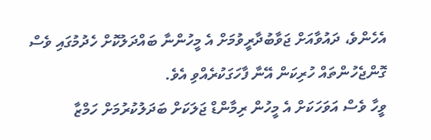އެހެންވެ، ދައުވާއަށް ޖަވާބުދާރީވުމަށް އެ މީހުންނާ ބައްދަލުކޮށް ހެދުމުގައި ވެސް ގޮންޖެހުންތައް ހުރިކަން އޭނާ ފާހަގަކުރެއްވި އެވެ.
ވީހާ ވެސް އަވަހަކަށް އެ މީހުން ރިމާންޑް ޖަލަކަށް ބަދަލުކުރުމަށް ހަމްޒާ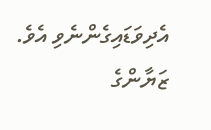އެދިވަޑައިގެންނެވި އެވެ.
ޒަޔާންގެ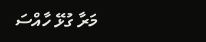މަރާ ގުޅޭ ހާއްސަ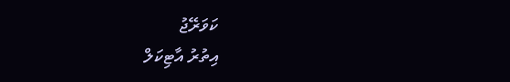ކަވަރޭޖު
އިތުރު އާޓިކަލް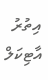އިތުރު އާޓިކަލް